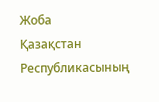Жоба
Қазақстан Республикасының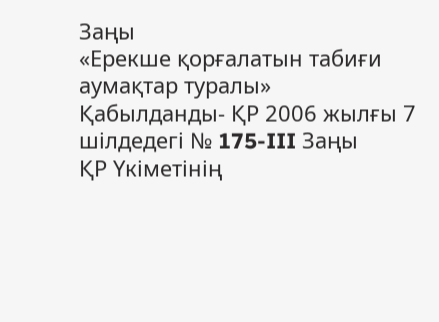Заңы
«Ерекше қорғалатын табиғи аумақтар туралы»
Қабылданды- ҚР 2006 жылғы 7 шілдедегі № 175-III Заңы
ҚР Үкіметінің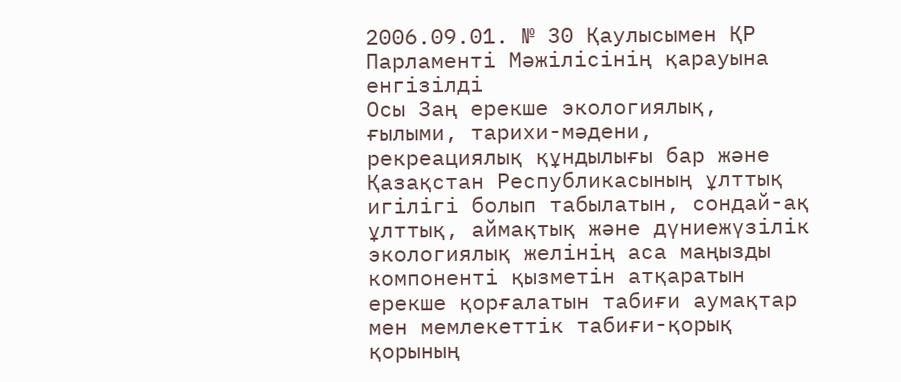2006.09.01. № 30 Қаулысымен ҚР Парламенті Мәжілісінің қарауына енгізілді
Осы Заң ерекше экологиялық, ғылыми, тарихи-мәдени, рекреациялық құндылығы бар және Қазақстан Республикасының ұлттық игілігі болып табылатын, сондай-ақ ұлттық, аймақтық және дүниежүзілік экологиялық желінің аса маңызды компоненті қызметін атқаратын ерекше қорғалатын табиғи аумақтар мен мемлекеттік табиғи-қорық қорының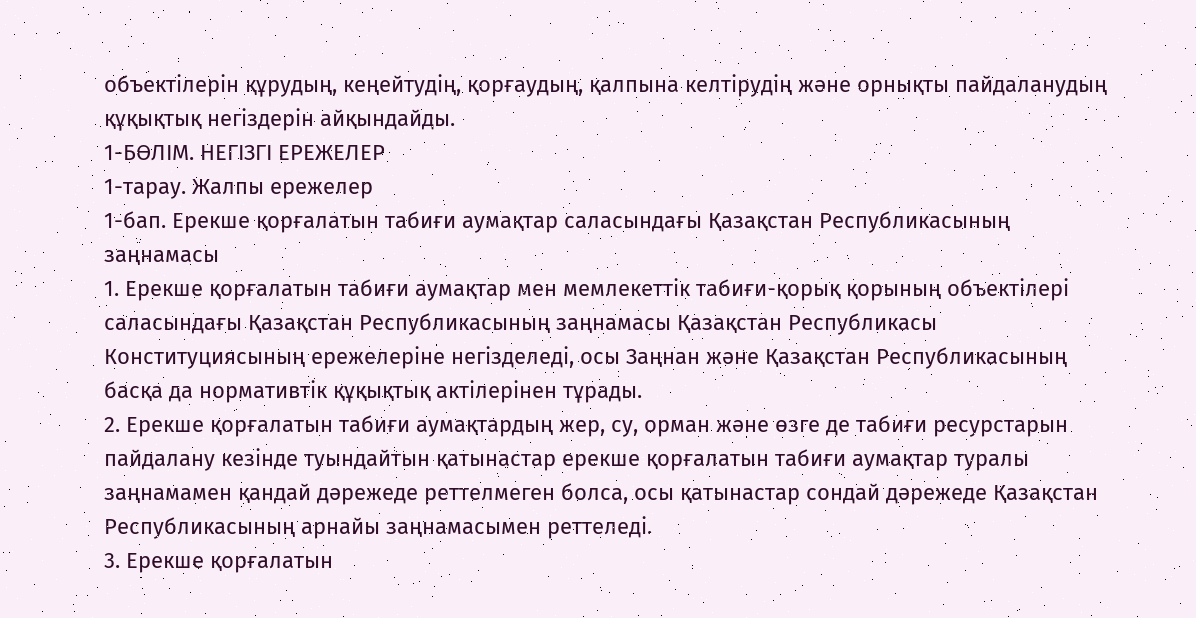объектілерін құрудың, кеңейтудің, қорғаудың, қалпына келтірудің және орнықты пайдаланудың құқықтық негіздерін айқындайды.
1-БӨЛІМ. НЕГІЗГІ ЕРЕЖЕЛЕР
1-тарау. Жалпы ережелер
1-бап. Ерекше қорғалатын табиғи аумақтар саласындағы Қазақстан Республикасының заңнамасы
1. Ерекше қорғалатын табиғи аумақтар мен мемлекеттік табиғи-қорық қорының объектілері саласындағы Қазақстан Республикасының заңнамасы Қазақстан Республикасы Конституциясының ережелеріне негізделеді, осы Заңнан және Қазақстан Республикасының басқа да нормативтік құқықтық актілерінен тұрады.
2. Ерекше қорғалатын табиғи аумақтардың жер, су, орман және өзге де табиғи ресурстарын пайдалану кезінде туындайтын қатынастар ерекше қорғалатын табиғи аумақтар туралы заңнамамен қандай дәрежеде реттелмеген болса, осы қатынастар сондай дәрежеде Қазақстан Республикасының арнайы заңнамасымен реттеледі.
3. Ерекше қорғалатын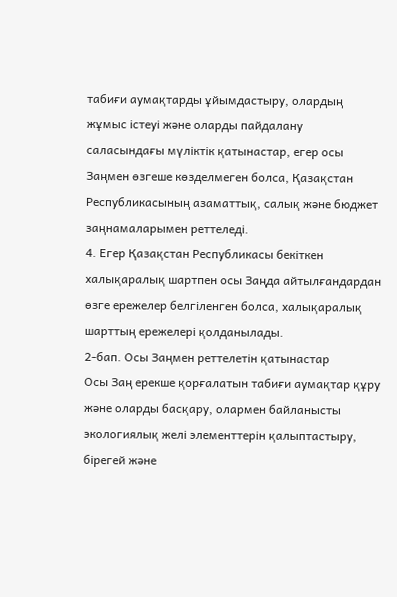табиғи аумақтарды ұйымдастыру, олардың жұмыс істеуі және оларды пайдалану саласындағы мүліктік қатынастар, егер осы Заңмен өзгеше көзделмеген болса, Қазақстан Республикасының азаматтық, салық және бюджет заңнамаларымен реттеледі.
4. Егер Қазақстан Республикасы бекіткен халықаралық шартпен осы Заңда айтылғандардан өзге ережелер белгіленген болса, халықаралық шарттың ережелері қолданылады.
2-бап. Осы Заңмен реттелетін қатынастар
Осы Заң ерекше қорғалатын табиғи аумақтар құру және оларды басқару, олармен байланысты экологиялық желі элементтерін қалыптастыру, бірегей және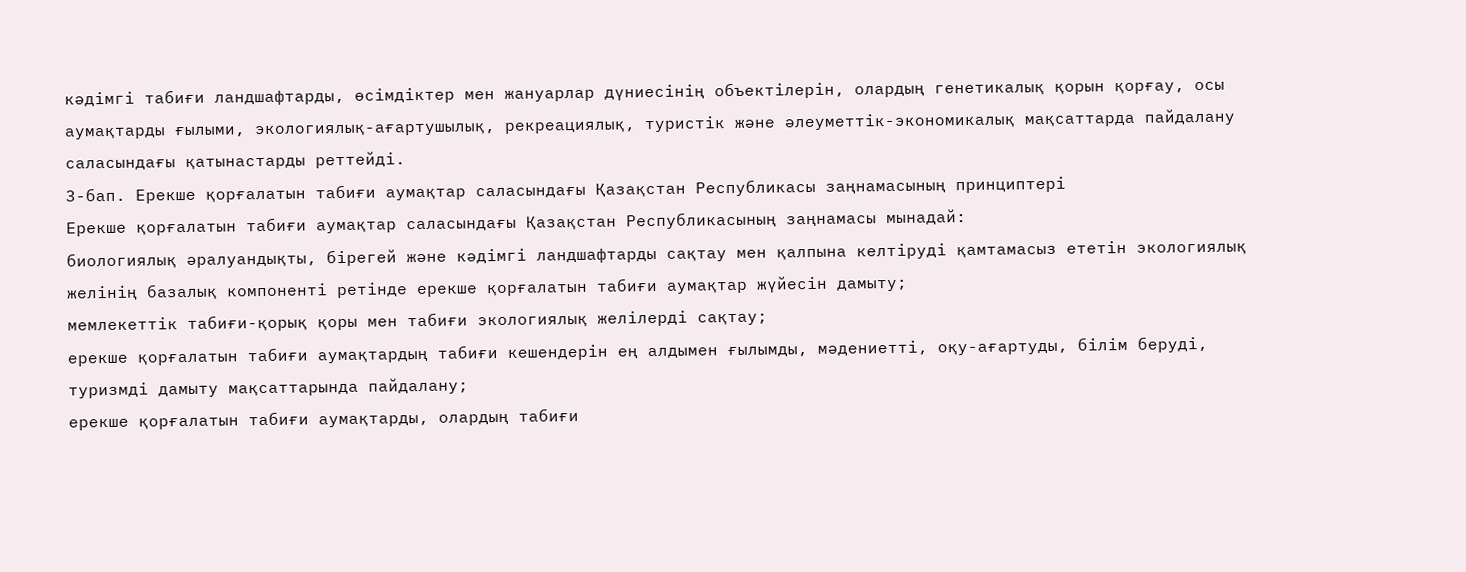кәдімгі табиғи ландшафтарды, өсімдіктер мен жануарлар дүниесінің объектілерін, олардың генетикалық қорын қорғау, осы аумақтарды ғылыми, экологиялық-ағартушылық, рекреациялық, туристік және әлеуметтік-экономикалық мақсаттарда пайдалану саласындағы қатынастарды реттейді.
3-бап. Ерекше қорғалатын табиғи аумақтар саласындағы Қазақстан Республикасы заңнамасының принциптерi
Ерекше қорғалатын табиғи аумақтар саласындағы Қазақстан Республикасының заңнамасы мынадай:
биологиялық әралуандықты, бірегей және кәдімгі ландшафтарды сақтау мен қалпына келтіруді қамтамасыз ететін экологиялық желінің базалық компоненті ретінде ерекше қорғалатын табиғи аумақтар жүйесін дамыту;
мемлекеттік табиғи-қорық қоры мен табиғи экологиялық желілерді сақтау;
ерекше қорғалатын табиғи аумақтардың табиғи кешендерін ең алдымен ғылымды, мәдениетті, оқу-ағартуды, білім беруді, туризмді дамыту мақсаттарында пайдалану;
ерекше қорғалатын табиғи аумақтарды, олардың табиғи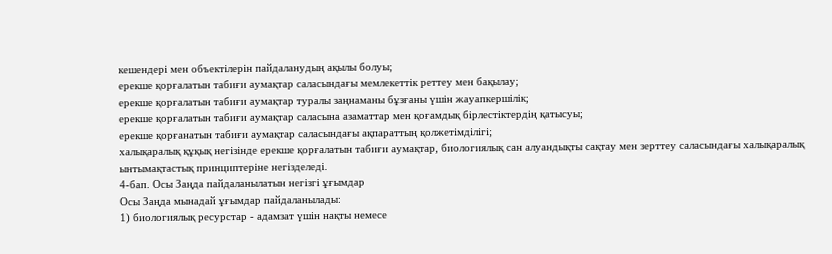кешендері мен объектілерін пайдаланудың ақылы болуы;
ерекше қорғалатын табиғи аумақтар саласындағы мемлекеттік реттеу мен бақылау;
ерекше қорғалатын табиғи аумақтар туралы заңнаманы бұзғаны үшін жауапкершілік;
ерекше қорғалатын табиғи аумақтар саласына азаматтар мен қоғамдық бірлестіктердің қатысуы;
ерекше қорғанатын табиғи аумақтар саласындағы ақпараттың қолжетімділігі;
халықаралық құқық негізінде ерекше қорғалатын табиғи аумақтар, биологиялық сан алуандықты сақтау мен зерттеу саласындағы халықаралық ынтымақтастық принциптеріне негізделеді.
4-бап. Осы Заңда пайдаланылатын негізгі ұғымдар
Осы Заңда мынадай ұғымдар пайдаланылады:
1) биологиялық ресурстар - адамзат үшін нақты немесе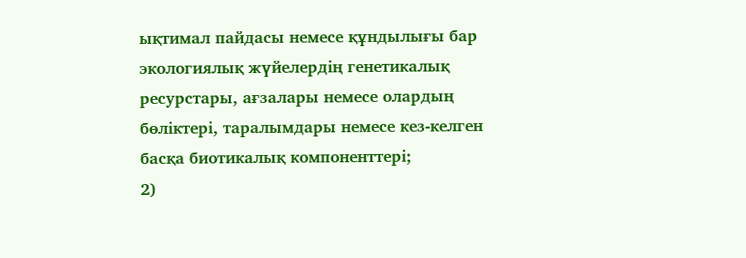ықтимал пайдасы немесе құндылығы бар экологиялық жүйелердің генетикалық ресурстары, ағзалары немесе олардың бөліктері, таралымдары немесе кез-келген басқа биотикалық компоненттері;
2)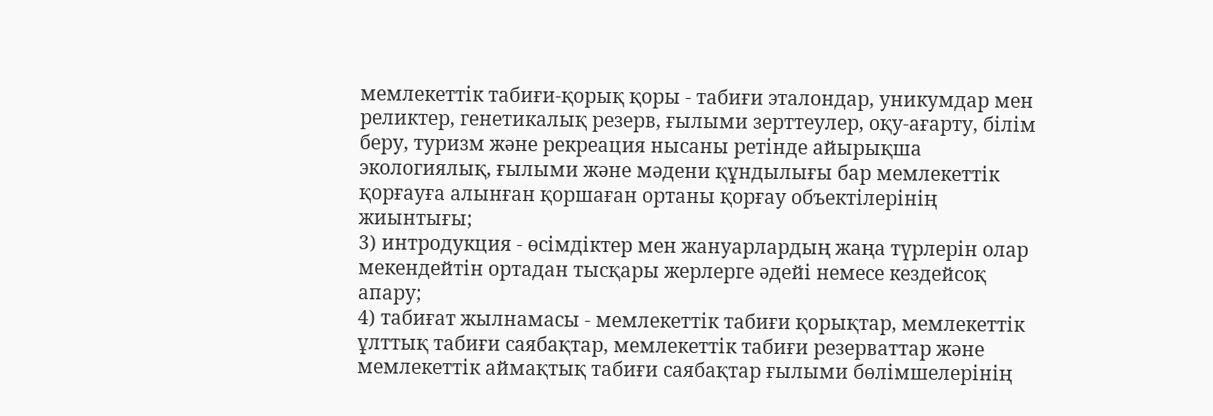мемлекеттік табиғи-қорық қоры - табиғи эталондар, уникумдар мен реликтер, генетикалық резерв, ғылыми зерттеулер, оқу-ағарту, білім беру, туризм және рекреация нысаны ретінде айырықша экологиялық, ғылыми және мәдени құндылығы бар мемлекеттік қорғауға алынған қоршаған ортаны қорғау объектілерінің жиынтығы;
3) интродукция - өсімдіктер мен жануарлардың жаңа түрлерін олар мекендейтін ортадан тысқары жерлерге әдейі немесе кездейсоқ апару;
4) табиғат жылнамасы - мемлекеттік табиғи қорықтар, мемлекеттік ұлттық табиғи саябақтар, мемлекеттік табиғи резерваттар және мемлекеттік аймақтық табиғи саябақтар ғылыми бөлімшелерінің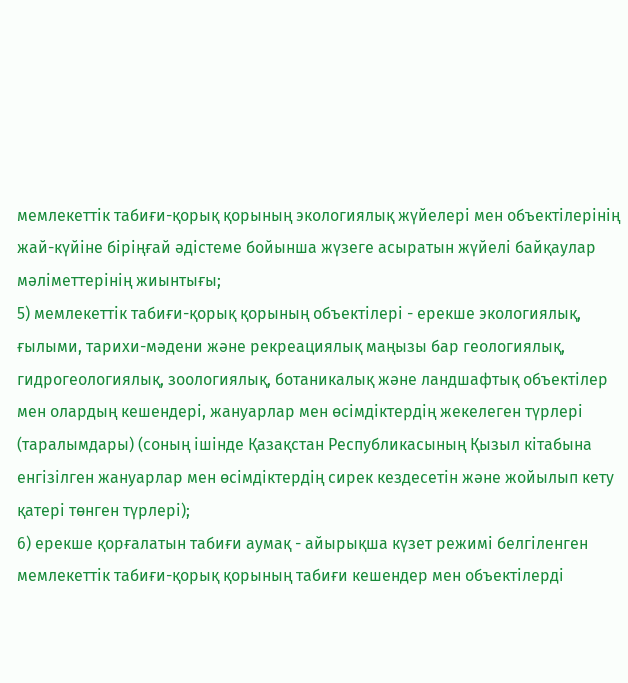мемлекеттік табиғи-қорық қорының экологиялық жүйелері мен объектілерінің жай-күйіне біріңғай әдістеме бойынша жүзеге асыратын жүйелі байқаулар мәліметтерінің жиынтығы;
5) мемлекеттік табиғи-қорық қорының объектілері - ерекше экологиялық, ғылыми, тарихи-мәдени және рекреациялық маңызы бар геологиялық, гидрогеологиялық, зоологиялық, ботаникалық және ландшафтық объектілер мен олардың кешендері, жануарлар мен өсімдіктердің жекелеген түрлері (таралымдары) (соның ішінде Қазақстан Республикасының Қызыл кітабына енгізілген жануарлар мен өсімдіктердің сирек кездесетін және жойылып кету қатері төнген түрлері);
6) ерекше қорғалатын табиғи аумақ - айырықша күзет режимі белгіленген мемлекеттік табиғи-қорық қорының табиғи кешендер мен объектілерді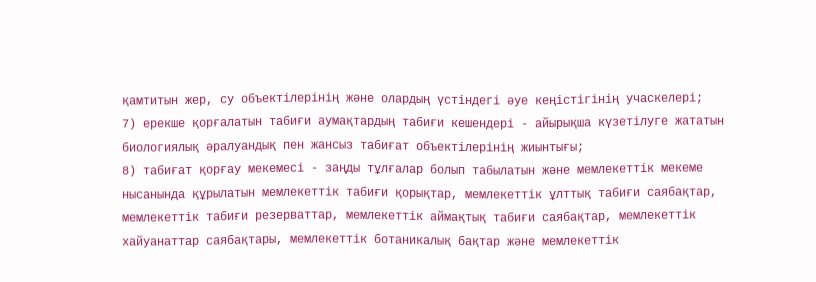қамтитын жер, су объектілерінің және олардың үстіндегі әуе кеңістігінің учаскелері;
7) ерекше қорғалатын табиғи аумақтардың табиғи кешендері - айырықша күзетілуге жататын биологиялық әралуандық пен жансыз табиғат объектілерінің жиынтығы;
8) табиғат қорғау мекемесі - заңды тұлғалар болып табылатын және мемлекеттік мекеме нысанында құрылатын мемлекеттік табиғи қорықтар, мемлекеттік ұлттық табиғи саябақтар, мемлекеттік табиғи резерваттар, мемлекеттік аймақтық табиғи саябақтар, мемлекеттік хайуанаттар саябақтары, мемлекеттік ботаникалық бақтар және мемлекеттік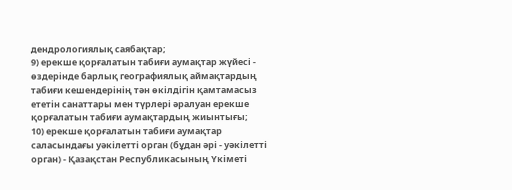дендрологиялық саябақтар;
9) ерекше қорғалатын табиғи аумақтар жүйесі - өздерінде барлық географиялық аймақтардың табиғи кешендерінің тән өкілдігін қамтамасыз ететін санаттары мен түрлері әралуан ерекше қорғалатын табиғи аумақтардың жиынтығы;
10) ерекше қорғалатын табиғи аумақтар саласындағы уәкілетті орган (бұдан әрі - уәкілетті орган) - Қазақстан Республикасының Үкіметі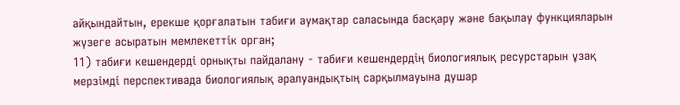айқындайтын, ерекше қорғалатын табиғи аумақтар саласында басқару және бақылау функцияларын жүзеге асыратын мемлекеттік орган;
11) табиғи кешендерді орнықты пайдалану - табиғи кешендердің биологиялық ресурстарын ұзақ мерзімді перспективада биологиялық әралуандықтың сарқылмауына душар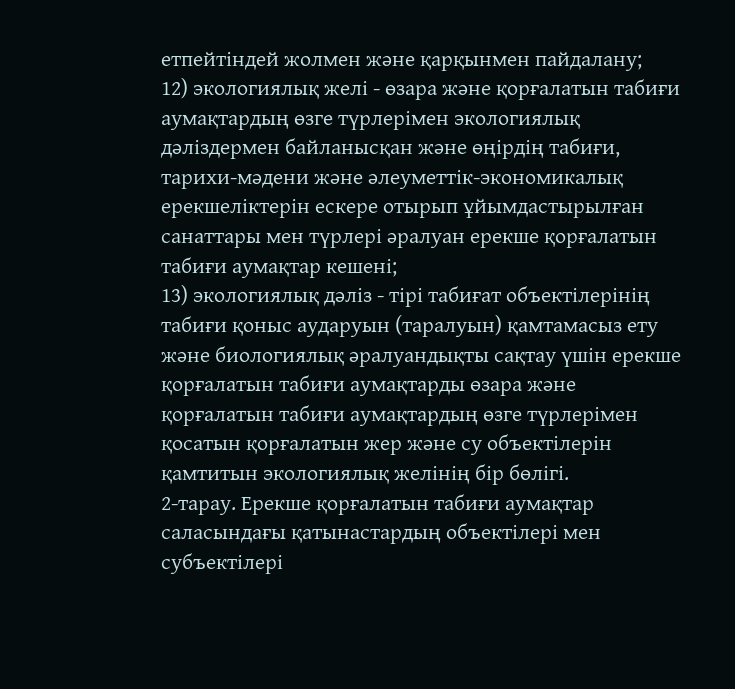етпейтіндей жолмен және қарқынмен пайдалану;
12) экологиялық желі - өзара және қорғалатын табиғи аумақтардың өзге түрлерімен экологиялық дәліздермен байланысқан және өңірдің табиғи, тарихи-мәдени және әлеуметтік-экономикалық ерекшеліктерін ескере отырып ұйымдастырылған санаттары мен түрлері әралуан ерекше қорғалатын табиғи аумақтар кешені;
13) экологиялық дәліз - тірі табиғат объектілерінің табиғи қоныс аударуын (таралуын) қамтамасыз ету және биологиялық әралуандықты сақтау үшін ерекше қорғалатын табиғи аумақтарды өзара және қорғалатын табиғи аумақтардың өзге түрлерімен қосатын қорғалатын жер және су объектілерін қамтитын экологиялық желінің бір бөлігі.
2-тарау. Ерекше қорғалатын табиғи аумақтар
саласындағы қатынастардың объектілері мен субъектілерi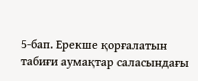5-бап. Ерекше қорғалатын табиғи аумақтар саласындағы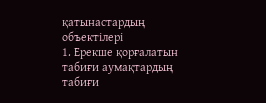қатынастардың объектілерi
1. Ерекше қорғалатын табиғи аумақтардың табиғи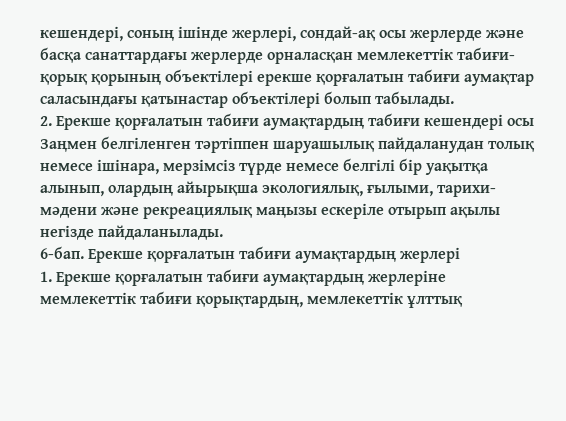кешендері, соның ішінде жерлері, сондай-ақ осы жерлерде және басқа санаттардағы жерлерде орналасқан мемлекеттік табиғи-қорық қорының объектілері ерекше қорғалатын табиғи аумақтар саласындағы қатынастар объектілері болып табылады.
2. Ерекше қорғалатын табиғи аумақтардың табиғи кешендері осы Заңмен белгіленген тәртіппен шаруашылық пайдаланудан толық немесе ішінара, мерзімсіз түрде немесе белгілі бір уақытқа алынып, олардың айырықша экологиялық, ғылыми, тарихи-мәдени және рекреациялық маңызы ескеріле отырып ақылы негізде пайдаланылады.
6-бап. Ерекше қорғалатын табиғи аумақтардың жерлерi
1. Ерекше қорғалатын табиғи аумақтардың жерлеріне мемлекеттік табиғи қорықтардың, мемлекеттік ұлттық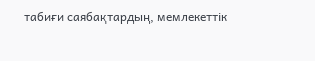табиғи саябақтардың, мемлекеттік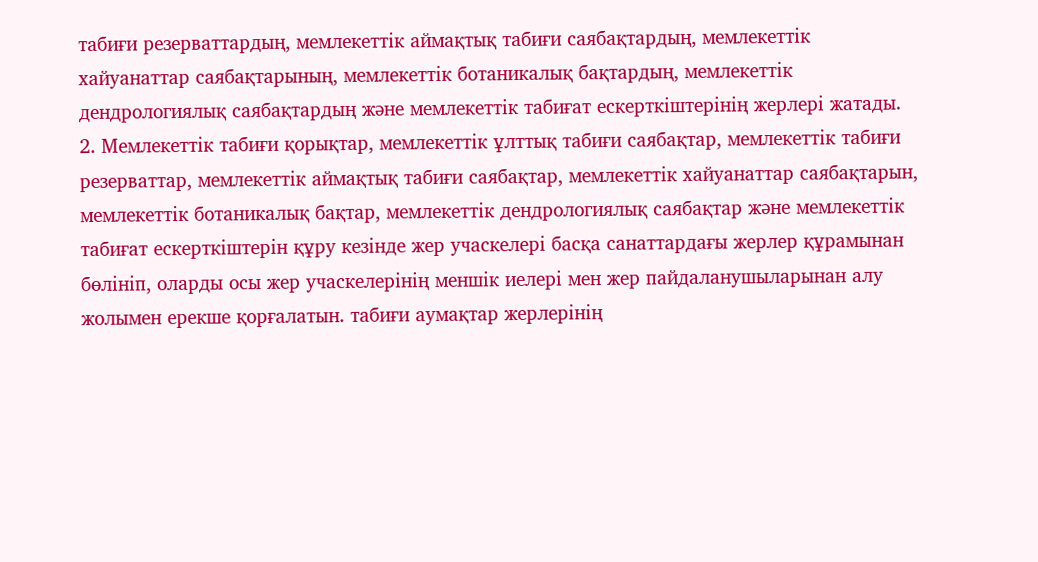табиғи резерваттардың, мемлекеттік аймақтық табиғи саябақтардың, мемлекеттік хайуанаттар саябақтарының, мемлекеттік ботаникалық бақтардың, мемлекеттік дендрологиялық саябақтардың және мемлекеттік табиғат ескерткіштерінің жерлері жатады.
2. Мемлекеттік табиғи қорықтар, мемлекеттік ұлттық табиғи саябақтар, мемлекеттік табиғи резерваттар, мемлекеттік аймақтық табиғи саябақтар, мемлекеттік хайуанаттар саябақтарын, мемлекеттік ботаникалық бақтар, мемлекеттік дендрологиялық саябақтар және мемлекеттік табиғат ескерткіштерін құру кезінде жер учаскелері басқа санаттардағы жерлер құрамынан бөлініп, оларды осы жер учаскелерінің меншік иелері мен жер пайдаланушыларынан алу жолымен ерекше қорғалатын. табиғи аумақтар жерлерінің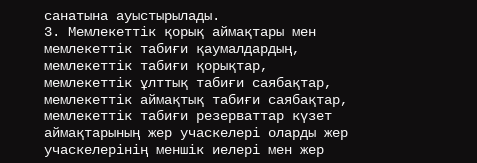санатына ауыстырылады.
3. Мемлекеттік қорық аймақтары мен мемлекеттік табиғи қаумалдардың, мемлекеттік табиғи қорықтар, мемлекеттік ұлттық табиғи саябақтар, мемлекеттік аймақтық табиғи саябақтар, мемлекеттік табиғи резерваттар күзет аймақтарының жер учаскелері оларды жер учаскелерінің меншік иелері мен жер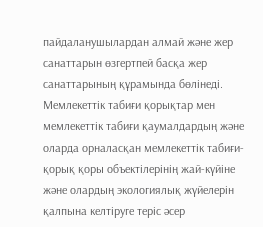пайдаланушылардан алмай және жер санаттарын өзгертпей басқа жер санаттарының құрамында бөлінеді.
Мемлекеттік табиғи қорықтар мен мемлекеттік табиғи қаумалдардың және оларда орналасқан мемлекеттік табиғи-қорық қоры объектілерінің жай-күйіне және олардың экологиялық жүйелерін қалпына келтіруге теріс әсер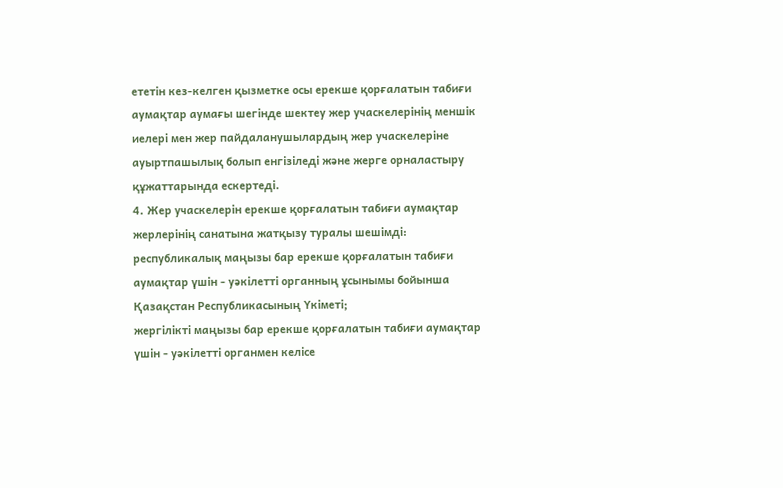ететін кез-келген қызметке осы ерекше қорғалатын табиғи аумақтар аумағы шегінде шектеу жер учаскелерінің меншік иелері мен жер пайдаланушылардың жер учаскелеріне ауыртпашылық болып енгізіледі және жерге орналастыру құжаттарында ескертеді.
4. Жер учаскелерін ерекше қорғалатын табиғи аумақтар жерлерінің санатына жатқызу туралы шешімді:
республикалық маңызы бар ерекше қорғалатын табиғи аумақтар үшін - уәкілетті органның ұсынымы бойынша Қазақстан Республикасының Үкіметі;
жергілікті маңызы бар ерекше қорғалатын табиғи аумақтар үшін - уәкілетті органмен келісе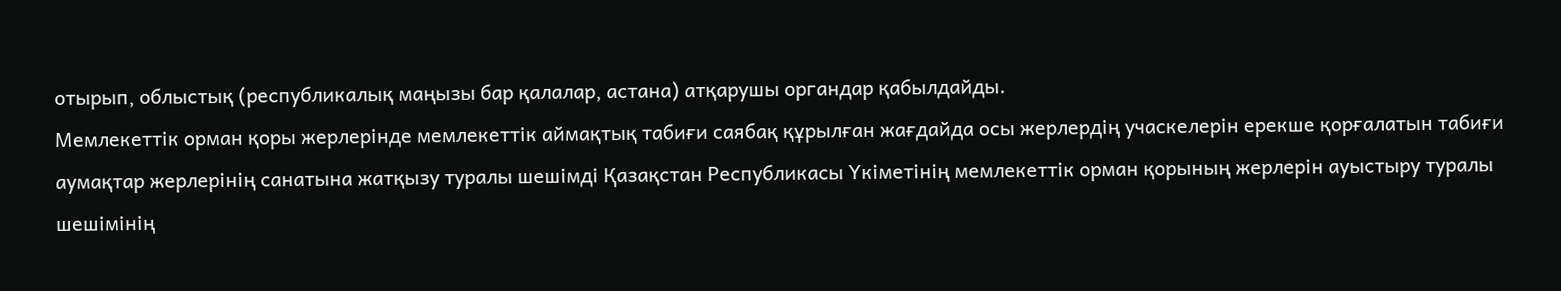отырып, облыстық (республикалық маңызы бар қалалар, астана) атқарушы органдар қабылдайды.
Мемлекеттік орман қоры жерлерінде мемлекеттік аймақтық табиғи саябақ құрылған жағдайда осы жерлердің учаскелерін ерекше қорғалатын табиғи аумақтар жерлерінің санатына жатқызу туралы шешімді Қазақстан Республикасы Үкіметінің мемлекеттік орман қорының жерлерін ауыстыру туралы шешімінің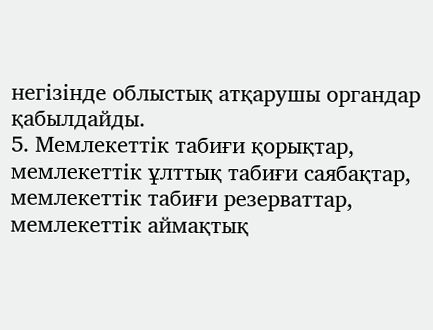негізінде облыстық атқарушы органдар қабылдайды.
5. Мемлекеттік табиғи қорықтар, мемлекеттік ұлттық табиғи саябақтар, мемлекеттік табиғи резерваттар, мемлекеттік аймақтық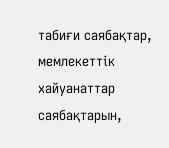табиғи саябақтар, мемлекеттік хайуанаттар саябақтарын,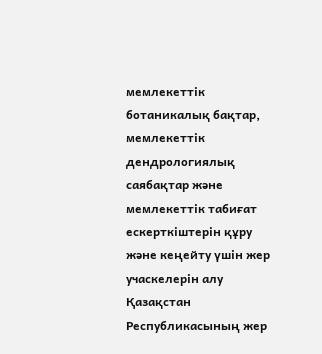мемлекеттік ботаникалық бақтар, мемлекеттік дендрологиялық саябақтар және мемлекеттік табиғат ескерткіштерін құру және кеңейту үшін жер учаскелерін алу Қазақстан Республикасының жер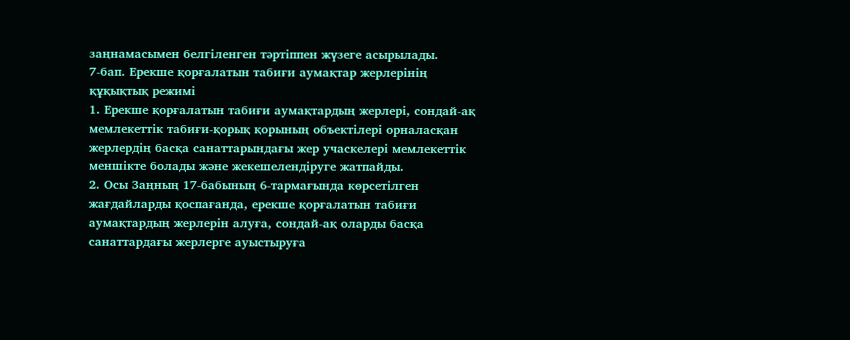заңнамасымен белгіленген тәртіппен жүзеге асырылады.
7-бап. Ерекше қорғалатын табиғи аумақтар жерлерінің құқықтық режимi
1. Ерекше қорғалатын табиғи аумақтардың жерлері, сондай-ақ мемлекеттік табиғи-қорық қорының объектілері орналасқан жерлердің басқа санаттарындағы жер учаскелері мемлекеттік меншікте болады және жекешелендіруге жатпайды.
2. Осы Заңның 17-бабының 6-тармағында көрсетілген жағдайларды қоспағанда, ерекше қорғалатын табиғи аумақтардың жерлерін алуға, сондай-ақ оларды басқа санаттардағы жерлерге ауыстыруға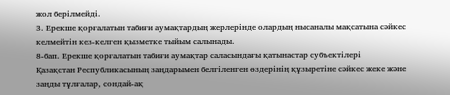жол берілмейді.
3. Ерекше қорғалатын табиғи аумақтардың жерлерінде олардың нысаналы мақсатына сәйкес келмейтін кез-келген қызметке тыйым салынады.
8-бап. Ерекше қорғалатын табиғи аумақтар саласындағы қатынастар субъектілерi
Қазақстан Республикасының заңдарымен белгіленген өздерінің құзыретіне сәйкес жеке және заңды тұлғалар, сондай-ақ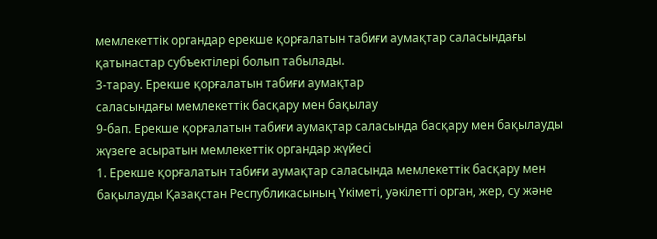мемлекеттік органдар ерекше қорғалатын табиғи аумақтар саласындағы қатынастар субъектілері болып табылады.
3-тарау. Ерекше қорғалатын табиғи аумақтар
саласындағы мемлекеттік басқару мен бақылау
9-бап. Ерекше қорғалатын табиғи аумақтар саласында басқару мен бақылауды жүзеге асыратын мемлекеттік органдар жүйесi
1. Ерекше қорғалатын табиғи аумақтар саласында мемлекеттік басқару мен бақылауды Қазақстан Республикасының Үкіметі, уәкілетті орган, жер, су және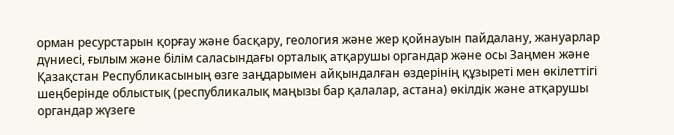орман ресурстарын қорғау және басқару, геология және жер қойнауын пайдалану, жануарлар дүниесі, ғылым және білім саласындағы орталық атқарушы органдар және осы Заңмен және Қазақстан Республикасының өзге заңдарымен айқындалған өздерінің құзыреті мен өкілеттігі шеңберінде облыстық (республикалық маңызы бар қалалар, астана) өкілдік және атқарушы органдар жүзеге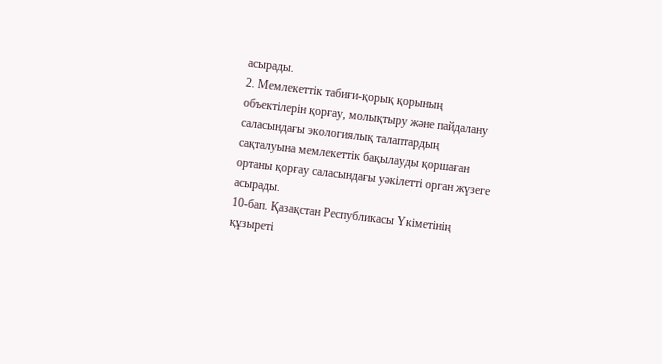асырады.
2. Мемлекеттік табиғи-қорық қорының объектілерін қорғау, молықтыру және пайдалану саласындағы экологиялық талаптардың сақталуына мемлекеттік бақылауды қоршаған ортаны қорғау саласындағы уәкілетті орган жүзеге асырады.
10-бап. Қазақстан Республикасы Yкіметінің құзыретi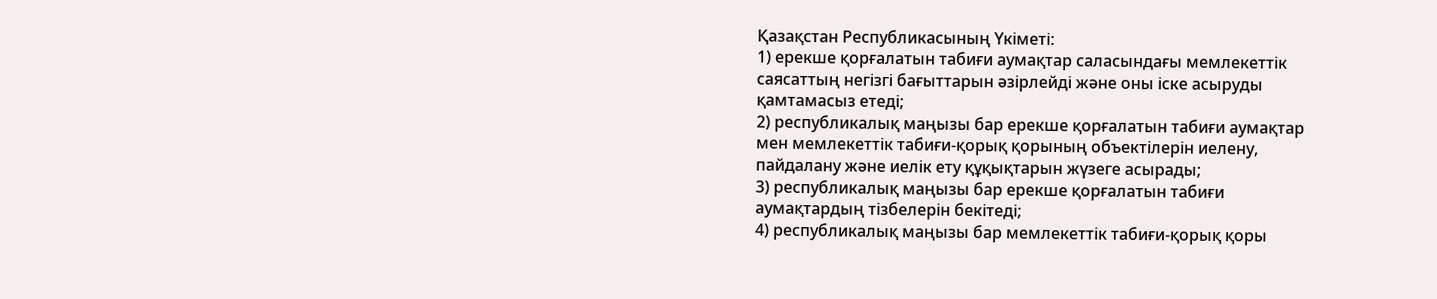Қазақстан Республикасының Yкіметі:
1) ерекше қорғалатын табиғи аумақтар саласындағы мемлекеттік саясаттың негізгі бағыттарын әзірлейді және оны іске асыруды қамтамасыз етеді;
2) республикалық маңызы бар ерекше қорғалатын табиғи аумақтар мен мемлекеттік табиғи-қорық қорының объектілерін иелену, пайдалану және иелік ету құқықтарын жүзеге асырады;
3) республикалық маңызы бар ерекше қорғалатын табиғи аумақтардың тізбелерін бекітеді;
4) республикалық маңызы бар мемлекеттік табиғи-қорық қоры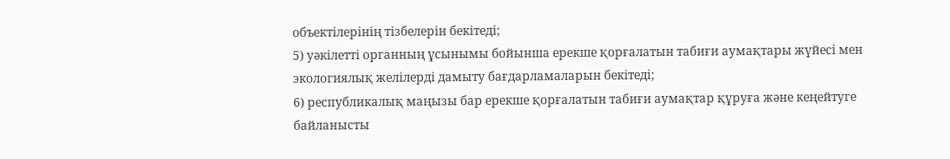объектілерінің тізбелерін бекітеді;
5) уәкілетті органның ұсынымы бойынша ерекше қорғалатын табиғи аумақтары жүйесі мен экологиялық желілерді дамыту бағдарламаларын бекітеді;
6) республикалық маңызы бар ерекше қорғалатын табиғи аумақтар құруға және кеңейтуге байланысты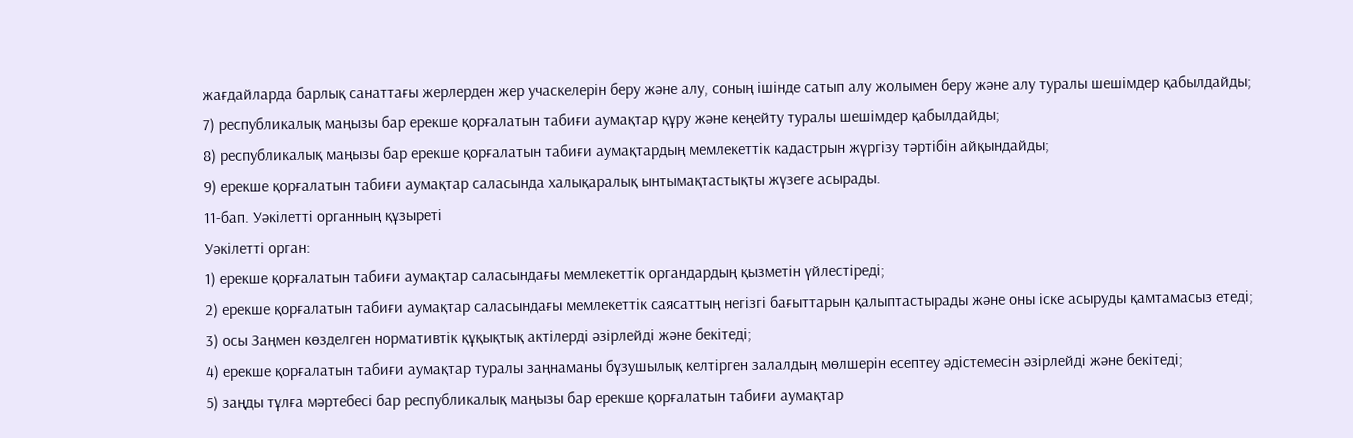жағдайларда барлық санаттағы жерлерден жер учаскелерін беру және алу, соның ішінде сатып алу жолымен беру және алу туралы шешімдер қабылдайды;
7) республикалық маңызы бар ерекше қорғалатын табиғи аумақтар құру және кеңейту туралы шешімдер қабылдайды;
8) республикалық маңызы бар ерекше қорғалатын табиғи аумақтардың мемлекеттік кадастрын жүргізу тәртібін айқындайды;
9) ерекше қорғалатын табиғи аумақтар саласында халықаралық ынтымақтастықты жүзеге асырады.
11-бап. Уәкілетті органның құзыретi
Уәкілетті орган:
1) ерекше қорғалатын табиғи аумақтар саласындағы мемлекеттік органдардың қызметін үйлестіреді;
2) ерекше қорғалатын табиғи аумақтар саласындағы мемлекеттік саясаттың негізгі бағыттарын қалыптастырады және оны іске асыруды қамтамасыз етеді;
3) осы Заңмен көзделген нормативтік құқықтық актілерді әзірлейді және бекітеді;
4) ерекше қорғалатын табиғи аумақтар туралы заңнаманы бұзушылық келтірген залалдың мөлшерін есептеу әдістемесін әзірлейді және бекітеді;
5) заңды тұлға мәртебесі бар республикалық маңызы бар ерекше қорғалатын табиғи аумақтар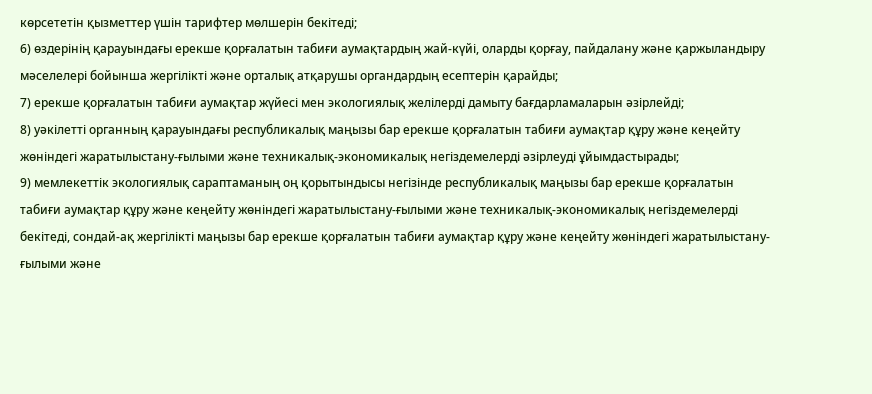көрсететін қызметтер үшін тарифтер мөлшерін бекітеді;
6) өздерінің қарауындағы ерекше қорғалатын табиғи аумақтардың жай-күйі, оларды қорғау, пайдалану және қаржыландыру мәселелері бойынша жергілікті және орталық атқарушы органдардың есептерін қарайды;
7) ерекше қорғалатын табиғи аумақтар жүйесі мен экологиялық желілерді дамыту бағдарламаларын әзірлейді;
8) уәкілетті органның қарауындағы республикалық маңызы бар ерекше қорғалатын табиғи аумақтар құру және кеңейту жөніндегі жаратылыстану-ғылыми және техникалық-экономикалық негіздемелерді әзірлеуді ұйымдастырады;
9) мемлекеттік экологиялық сараптаманың оң қорытындысы негізінде республикалық маңызы бар ерекше қорғалатын табиғи аумақтар құру және кеңейту жөніндегі жаратылыстану-ғылыми және техникалық-экономикалық негіздемелерді бекітеді, сондай-ақ жергілікті маңызы бар ерекше қорғалатын табиғи аумақтар құру және кеңейту жөніндегі жаратылыстану-ғылыми және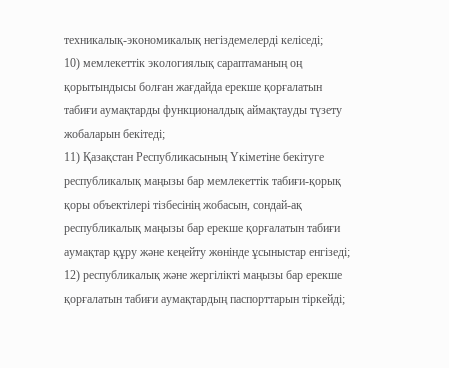техникалық-экономикалық негіздемелерді келіседі;
10) мемлекеттік экологиялық сараптаманың оң қорытындысы болған жағдайда ерекше қорғалатын табиғи аумақтарды функционалдық аймақтауды түзету жобаларын бекітеді;
11) Қазақстан Республикасының Үкіметіне бекітуге республикалық маңызы бар мемлекеттік табиғи-қорық қоры объектілері тізбесінің жобасын, сондай-ақ республикалық маңызы бар ерекше қорғалатын табиғи аумақтар құру және кеңейту жөнінде ұсыныстар енгізеді;
12) республикалық және жергілікті маңызы бар ерекше қорғалатын табиғи аумақтардың паспорттарын тіркейді;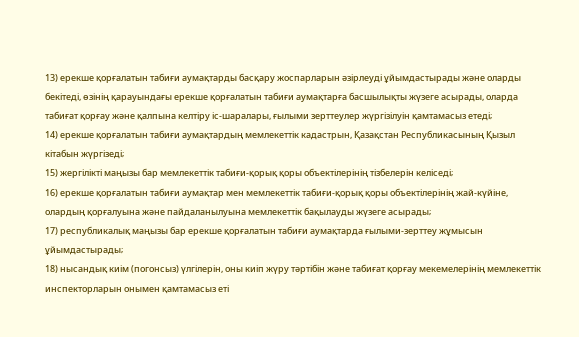13) ерекше қорғалатын табиғи аумақтарды басқару жоспарларын әзірлеуді ұйымдастырады және оларды бекітеді, өзінің қарауындағы ерекше қорғалатын табиғи аумақтарға басшылықты жүзеге асырады, оларда табиғат қорғау және қалпына келтіру іс-шаралары, ғылыми зерттеулер жүргізілуін қамтамасыз етеді;
14) ерекше қорғалатын табиғи аумақтардың мемлекеттік кадастрын, Қазақстан Республикасының Қызыл кітабын жүргізеді;
15) жергілікті маңызы бар мемлекеттік табиғи-қорық қоры объектілерінің тізбелерін келіседі;
16) ерекше қорғалатын табиғи аумақтар мен мемлекеттік табиғи-қорық қоры объектілерінің жай-күйіне, олардың қорғалуына және пайдаланылуына мемлекеттік бақылауды жүзеге асырады;
17) республикалық маңызы бар ерекше қорғалатын табиғи аумақтарда ғылыми-зерттеу жұмысын ұйымдастырады;
18) нысандық киім (погонсыз) үлгілерін, оны киіп жүру тәртібін және табиғат қорғау мекемелерінің мемлекеттік инспекторларын онымен қамтамасыз еті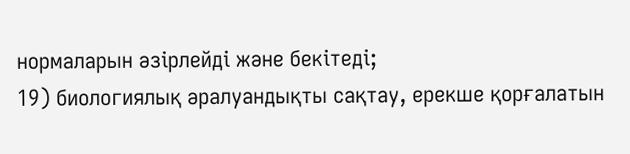нормаларын әзірлейді және бекітеді;
19) биологиялық әралуандықты сақтау, ерекше қорғалатын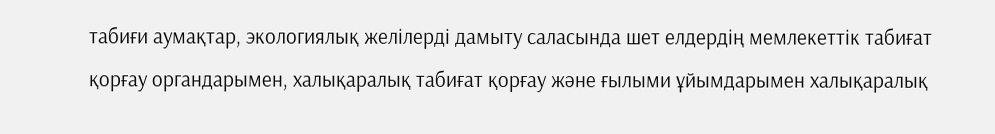табиғи аумақтар, экологиялық желілерді дамыту саласында шет елдердің мемлекеттік табиғат қорғау органдарымен, халықаралық табиғат қорғау және ғылыми ұйымдарымен халықаралық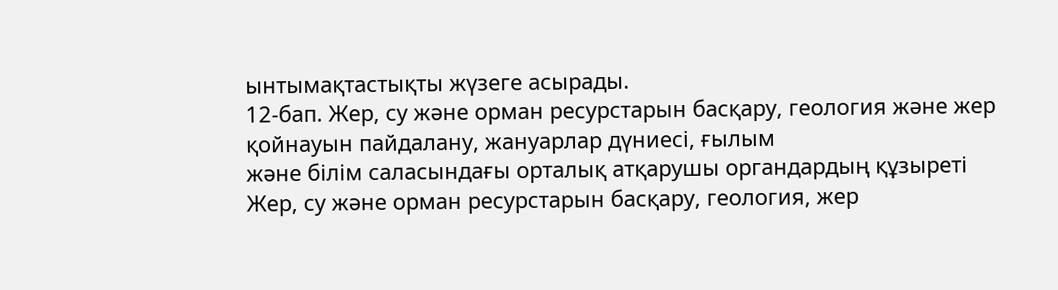ынтымақтастықты жүзеге асырады.
12-бап. Жер, су және орман ресурстарын басқару, геология және жер қойнауын пайдалану, жануарлар дүниесі, ғылым
және білім саласындағы орталық атқарушы органдардың құзыретi
Жер, су және орман ресурстарын басқару, геология, жер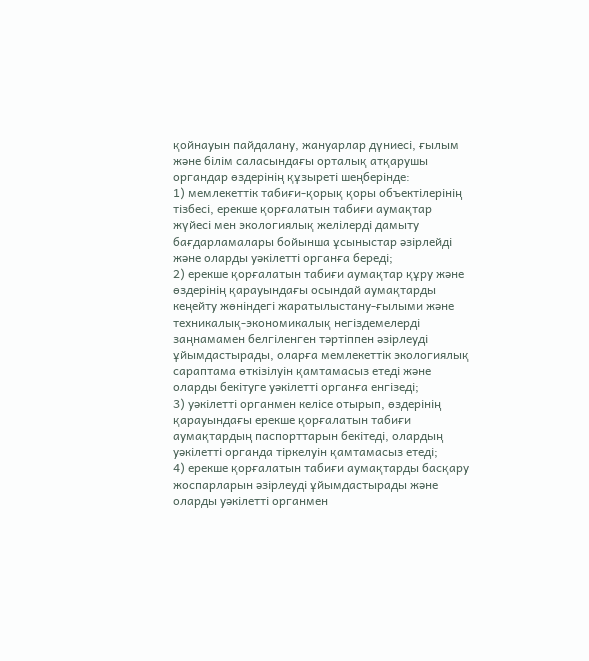қойнауын пайдалану, жануарлар дүниесі, ғылым және білім саласындағы орталық атқарушы органдар өздерінің құзыреті шеңберінде:
1) мемлекеттік табиғи-қорық қоры объектілерінің тізбесі, ерекше қорғалатын табиғи аумақтар жүйесі мен экологиялық желілерді дамыту бағдарламалары бойынша ұсыныстар әзірлейді және оларды уәкілетті органға береді;
2) ерекше қорғалатын табиғи аумақтар құру және өздерінің қарауындағы осындай аумақтарды кеңейту жөніндегі жаратылыстану-ғылыми және техникалық-экономикалық негіздемелерді заңнамамен белгіленген тәртіппен әзірлеуді ұйымдастырады, оларға мемлекеттік экологиялық сараптама өткізілуін қамтамасыз етеді және оларды бекітуге уәкілетті органға енгізеді;
3) уәкілетті органмен келісе отырып, өздерінің қарауындағы ерекше қорғалатын табиғи аумақтардың паспорттарын бекітеді, олардың уәкілетті органда тіркелуін қамтамасыз етеді;
4) ерекше қорғалатын табиғи аумақтарды басқару жоспарларын әзірлеуді ұйымдастырады және оларды уәкілетті органмен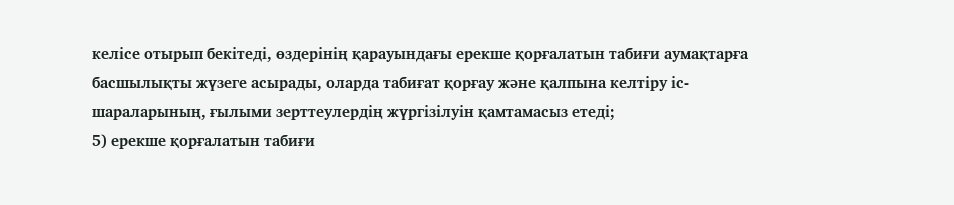келісе отырып бекітеді, өздерінің қарауындағы ерекше қорғалатын табиғи аумақтарға басшылықты жүзеге асырады, оларда табиғат қорғау және қалпына келтіру іс-шараларының, ғылыми зерттеулердің жүргізілуін қамтамасыз етеді;
5) ерекше қорғалатын табиғи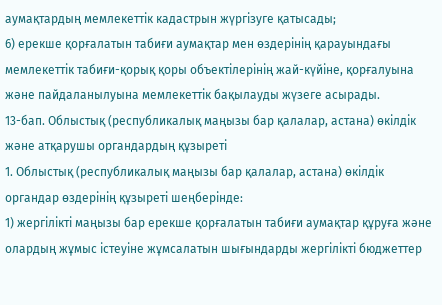аумақтардың мемлекеттік кадастрын жүргізуге қатысады;
6) ерекше қорғалатын табиғи аумақтар мен өздерінің қарауындағы мемлекеттік табиғи-қорық қоры объектілерінің жай-күйіне, қорғалуына және пайдаланылуына мемлекеттік бақылауды жүзеге асырады.
13-бап. Облыстық (республикалық маңызы бар қалалар, астана) өкілдік және атқарушы органдардың құзыретi
1. Облыстық (республикалық маңызы бар қалалар, астана) өкілдік органдар өздерінің құзыреті шеңберінде:
1) жергілікті маңызы бар ерекше қорғалатын табиғи аумақтар құруға және олардың жұмыс істеуіне жұмсалатын шығындарды жергілікті бюджеттер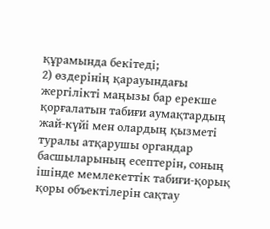құрамында бекітеді;
2) өздерінің қарауындағы жергілікті маңызы бар ерекше қорғалатын табиғи аумақтардың жай-күйі мен олардың қызметі туралы атқарушы органдар басшыларының есептерін, соның ішінде мемлекеттік табиғи-қорық қоры объектілерін сақтау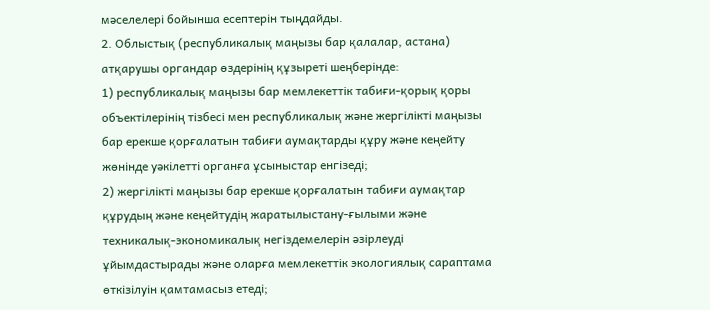мәселелері бойынша есептерін тыңдайды.
2. Облыстық (республикалық маңызы бар қалалар, астана) атқарушы органдар өздерінің құзыреті шеңберінде:
1) республикалық маңызы бар мемлекеттік табиғи-қорық қоры объектілерінің тізбесі мен республикалық және жергілікті маңызы бар ерекше қорғалатын табиғи аумақтарды құру және кеңейту жөнінде уәкілетті органға ұсыныстар енгізеді;
2) жергілікті маңызы бар ерекше қорғалатын табиғи аумақтар құрудың және кеңейтудің жаратылыстану-ғылыми және техникалық-экономикалық негіздемелерін әзірлеуді ұйымдастырады және оларға мемлекеттік экологиялық сараптама өткізілуін қамтамасыз етеді;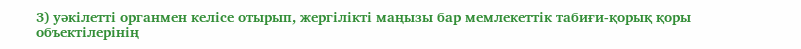3) уәкілетті органмен келісе отырып, жергілікті маңызы бар мемлекеттік табиғи-қорық қоры объектілерінің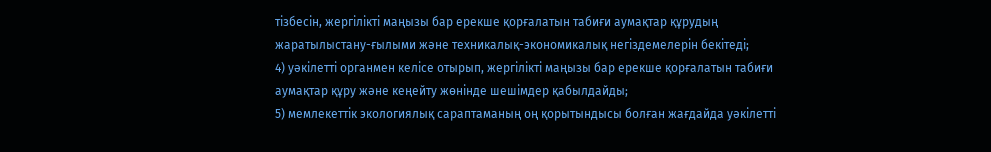тізбесін, жергілікті маңызы бар ерекше қорғалатын табиғи аумақтар құрудың жаратылыстану-ғылыми және техникалық-экономикалық негіздемелерін бекітеді;
4) уәкілетті органмен келісе отырып, жергілікті маңызы бар ерекше қорғалатын табиғи аумақтар құру және кеңейту жөнінде шешімдер қабылдайды;
5) мемлекеттік экологиялық сараптаманың оң қорытындысы болған жағдайда уәкілетті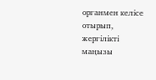органмен келісе отырып, жергілікті маңызы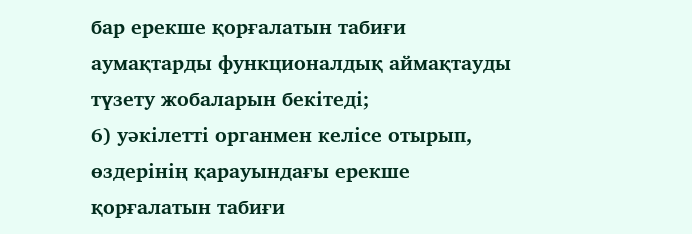бар ерекше қорғалатын табиғи аумақтарды функционалдық аймақтауды түзету жобаларын бекітеді;
6) уәкілетті органмен келісе отырып, өздерінің қарауындағы ерекше қорғалатын табиғи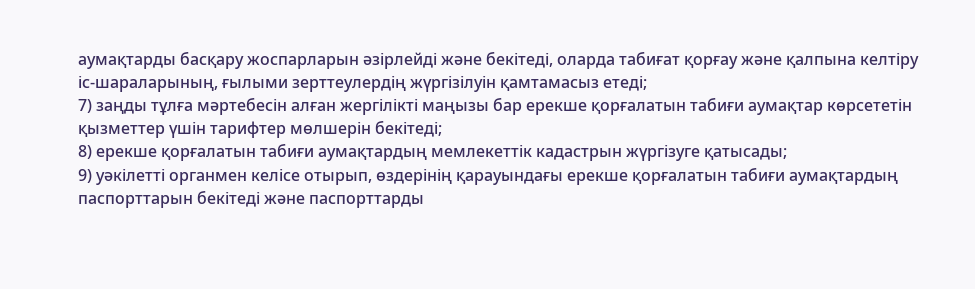аумақтарды басқару жоспарларын әзірлейді және бекітеді, оларда табиғат қорғау және қалпына келтіру іс-шараларының, ғылыми зерттеулердің жүргізілуін қамтамасыз етеді;
7) заңды тұлға мәртебесін алған жергілікті маңызы бар ерекше қорғалатын табиғи аумақтар көрсететін қызметтер үшін тарифтер мөлшерін бекітеді;
8) ерекше қорғалатын табиғи аумақтардың мемлекеттік кадастрын жүргізуге қатысады;
9) уәкілетті органмен келісе отырып, өздерінің қарауындағы ерекше қорғалатын табиғи аумақтардың паспорттарын бекітеді және паспорттарды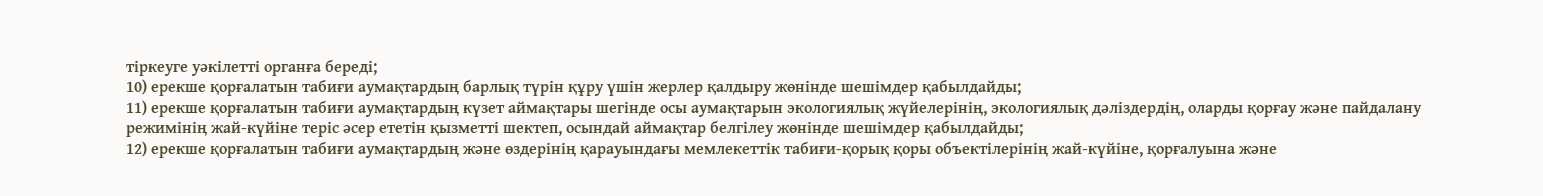тіркеуге уәкілетті органға береді;
10) ерекше қорғалатын табиғи аумақтардың барлық түрін құру үшін жерлер қалдыру жөнінде шешімдер қабылдайды;
11) ерекше қорғалатын табиғи аумақтардың күзет аймақтары шегінде осы аумақтарын экологиялық жүйелерінің, экологиялық дәліздердің, оларды қорғау және пайдалану режимінің жай-күйіне теріс әсер ететін қызметті шектеп, осындай аймақтар белгілеу жөнінде шешімдер қабылдайды;
12) ерекше қорғалатын табиғи аумақтардың және өздерінің қарауындағы мемлекеттік табиғи-қорық қоры объектілерінің жай-күйіне, қорғалуына және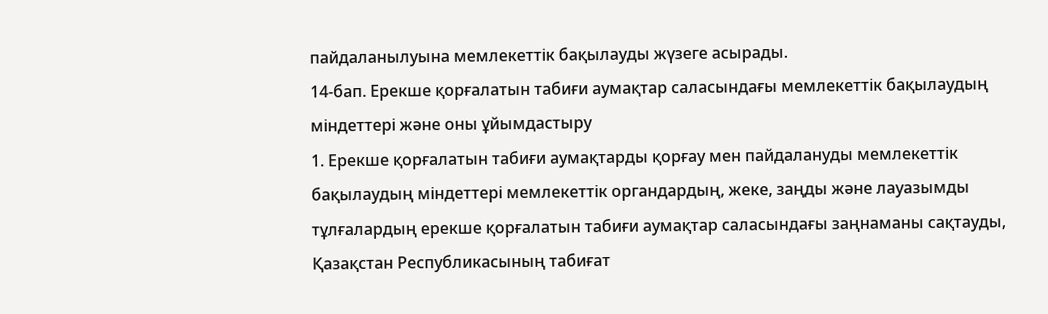пайдаланылуына мемлекеттік бақылауды жүзеге асырады.
14-бап. Ерекше қорғалатын табиғи аумақтар саласындағы мемлекеттік бақылаудың міндеттері және оны ұйымдастыру
1. Ерекше қорғалатын табиғи аумақтарды қорғау мен пайдалануды мемлекеттік бақылаудың міндеттері мемлекеттік органдардың, жеке, заңды және лауазымды тұлғалардың ерекше қорғалатын табиғи аумақтар саласындағы заңнаманы сақтауды, Қазақстан Республикасының табиғат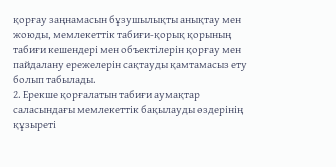қорғау заңнамасын бұзушылықты анықтау мен жоюды, мемлекеттік табиғи-қорық қорының табиғи кешендері мен объектілерін қорғау мен пайдалану ережелерін сақтауды қамтамасыз ету болып табылады.
2. Ерекше қорғалатын табиғи аумақтар саласындағы мемлекеттік бақылауды өздерінің құзыреті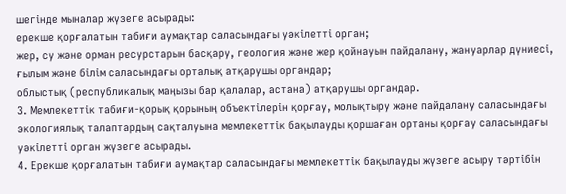шегінде мыналар жүзеге асырады:
ерекше қорғалатын табиғи аумақтар саласындағы уәкілетті орган;
жер, су және орман ресурстарын басқару, геология және жер қойнауын пайдалану, жануарлар дүниесі, ғылым және білім саласындағы орталық атқарушы органдар;
облыстық (республикалық маңызы бар қалалар, астана) атқарушы органдар.
3. Мемлекеттік табиғи-қорық қорының объектілерін қорғау, молықтыру және пайдалану саласындағы экологиялық талаптардың сақталуына мемлекеттік бақылауды қоршаған ортаны қорғау саласындағы уәкілетті орган жүзеге асырады.
4. Ерекше қорғалатын табиғи аумақтар саласындағы мемлекеттік бақылауды жүзеге асыру тәртібін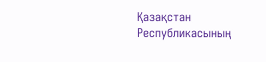Қазақстан Республикасының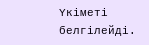Үкіметі белгілейді.